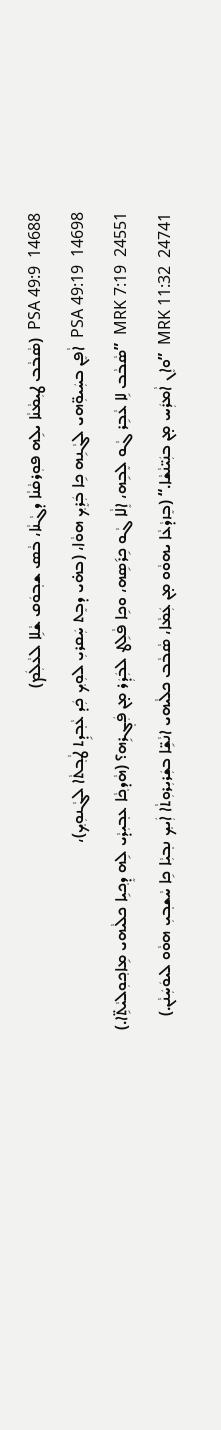14688  PSA 49:9  (ܣܵܒܵܒ ܛܝܼܡܵܢܵܐ ܝܠܹܗ ܦܘܼܪܩܵܢܵܐ ܕܓܵܢܵܐ، ܒܵܣ ܫܒ݂ܘܿܩ ܫܵܠܹܐ ܠܥܵܠܲܡ)
14698  PSA 49:19  ܐܵܦܸܢ ܒܚܲܝܘܼ̈ܗ‌ܝ ܠܓܵܢܹܗ ܟܹܐ ܒܲܪܸܟ݂ ܗܘܵܐ، (ܒܗ̇ܝ ܕܒܸܬ ܚܲܩܪܝܼ ܠܘܼܟ݂ ܟܲܕ ܥܵܒ݂ܕܹܬ ܛܵܒ݂ܬܵ‌ܐ ܠܓܵܢܘܼܟ݂)،
24551  MRK 7:19  ”ܣܵܒܵܒ ܠܹܐ ܥܵܒܹܪ ܓܵܘ ܠܸܒܹܗ، ܐܸܠܵܐ ܓܵܘ ܟܹܪ݇ܣܹܗ، ܘܟܹܐ ܦܵܠܹܛ ܠܒܲܕܲܪ ܡ̣ܢ ܦܲܓ݂ܪܹܗ؟ (ܗܵܕܟ݂ܵܐ ܥܒ݂ܝܼܕܵܝ ܠܹܗ ܕܸܟ݂ܝܹܐ ܟܠܵܝܗ‌ܝ ܡܹܐܟ݂ܘܼܠܝܵܬܹ̈‌ܐ.)
24741  MRK 11:32  ”ܘܐܸܢ ܐܵܡܪܲܚ ܡ̣ܢ ܒܢܲܝ̈ܢܵܫܵܐ.“ (ܒܸܙܕܵܥܵܐ ܝܗܘܵܘ ܡ̣ܢ ܥܲܡܵܐ، ܣܵܒܵܒ ܟܠܵܝܗ‌ܝ ܐܢܵܫܹ̈ܐ ܒܫܲܪܝܼܪܘܼܬܵ‌ܐ ܐܲܝܟ݂ ܢܒ݂ܝܼܵܐ ܟܹܐ ܚܵܫܒ݂ܝܼ ܗܘܵܘ ܠܝܘܿܚܲܢܵܢ.)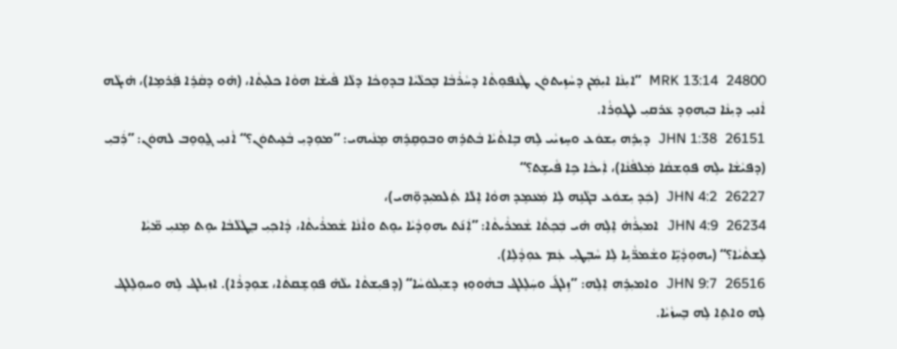24800  MRK 13:14  ”ܐܝܼܢܵܐ ܐܝܼܡܲܢ ܕܚܵܙܹܝܬܘܿܢ ܛܲܢܦܘܼܬܵ‌ܐ ܕܚܵܪܵܒܵܐ ܒܸܟܠܵܝܵܐ ܒܕܘܼܟܵܐ ܕܠܵܐ ܦܵܝܫܵܐ ܗܘܵܐ ܟܠܝܼܬܵ‌ܐ، (ܗ̇ܘ ܕܩܵܪܹܐ ܦܲܪܡܹܐ)، ܗ̇ܝܓܵܗ ܐܵܢܝܼ ܕܝܼܢܵܐ ܒܝܼܗܘܼܕ ܥܵܪܩܝܼ ܠܛܘܼܪܵܐ.
26151  JHN 1:38  ܕܝܼܪܹܗ ܝܼܫܘܿܥ ܘܚܸܙܝܵܝ ܠܹܗ ܒܹܐܬܵܝܵܐ ܒܵܬܪܹܗ ܘܒܘܼܩܸܪܹܗ ܡܸܢܵܝܗ‌ܝ: ”ܡܘܼܕܝܼ ܒܵܥܹܝܬܘܿܢ؟“ ܐܵܢܝܼ ܓ̰ܘܼܘܸܒ ܠܗܘܿܢ: ”ܪܲܒܝܼ (ܕܦܝܵܫܵܐ ܝܠܹܗ ܦܘܼܫܩܵܐ ܡܲܠܦܵܢܵܐ)، ܐܲܝܟܵܐ ܟܹܐ ܦܵܝܫܹܬ؟“
26227  JHN 4:2  (ܟܲܕ ܝܼܫܘܿܥ ܒܓܵܢܹܗ ܠܹܐ ܡܲܥܡܸܕ ܗܘܵܐ ܐܸܠܵܐ ܬܲܠܡܝܼܕܘܼ̈ܗ‌ܝ)،
26234  JHN 4:9  ܐܡܝܼܪܵܗ̇ ܐܸܠܹܗ ܗ̇ܝ ܒܲܟ݂ܬܵ‌ܐ ܫܵܡܪܵܝܬܵ‌ܐ: ”ܐܲܢ݇ܬ ܝܗܘܼܕܵܝܵܐ ܝܘܸܬ ܘܐܵܢܵܐ ܫܵܡܪܵܝܬܵ‌ܐ، ܕܵܐܟ݂ܝܼ ܒܸܛܠܵܒܵܐ ܝܘܸܬ ܡܸܢܝܼ ܡ̈ܝܼܵܐ ܠܸܫܬܵܝܵܐ؟“ (ܝܗܘܼܕܵܝܹ̈ܐ ܘܫܵܡܪ̈ܵܝܹܐ ܠܹܐ ܚܵܒ݂ܛܝܼ ܥܲܡ ܥܘܼܕܵܠܹܐ).
26516  JHN 9:7  ܘܐܡܝܼܪܹܗ ܐܸܠܹܗ: ”ܙܹܠܔ݇ ܘܚܲܠܸܠܔ ܒܗܵܘܘܼܙ ܕܫܝܼܠܘܿܚܵܐ“ (ܕܦܝܼܫܬܵ‌ܐ ܝܠܵܗ̇ ܦܘܼܫܸܩܬܵ‌ܐ، ܫܘܼܕܪܵܐ). ܐܙܝܼܠܔ ܠܹܗ ܘܚܘܼܠܸܠܔ ܠܹܗ ܘܐܬܹ‌ܐ ܠܹܗ ܒܸܚܙܵܝܵܐ.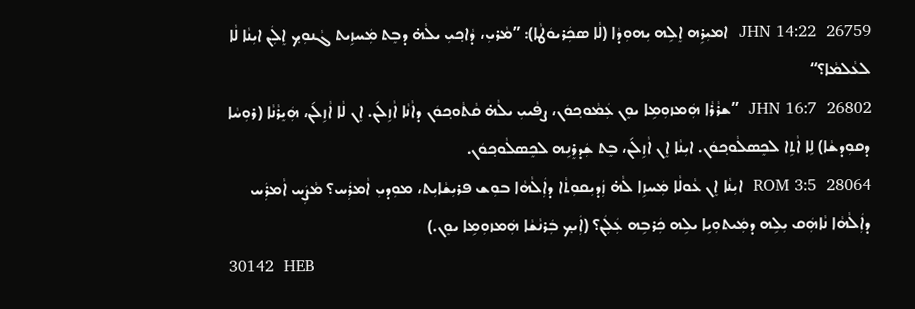26759  JHN 14:22  ܐܡܝܼܪܹܗ ܐܸܠܹܗ ܝܼܗܘܼܕܵܐ (ܠܵܐ ܣܟܲܪܝܘܿܛܵܐ): ”ܡܵܪܝܼ، ܕܵܐܟ݂ܝܼ ܝܠܵܗ̇ ܕܒܸܬ ܡܲܚܙܹܝܬ ܓܵܢܘܼܟ݂ ܐܸܠܲܢ ܐܝܼܢܵܐ ܠܵܐ ܠܥܵܠܡܵܐ؟“
26802  JHN 16:7  ”ܫܪܵܪܵܐ ܗܲܡܙܘܼܡܹܐ ܝܘܸܢ ܥܲܡܵܘܟ݂ܘܿܢ، ܨܦܵܝܝܼ ܝܠܵܗ̇ ܩܵܬܵܘܟ݂ܘܿܢ ܕܐܵܢܵܐ ܐܵܙܹܠ݇ܢ. ܐܸܢ ܠܵܐ ܐܵܙܹܠ݇ܢ، ܗܲܝܸܪܵܢܵܐ (ܪܘܼܚܵܐ ܕܩܘܼܕܫܵܐ) ܠܹܐ ܐܵܬܹ‌ܐ ܠܟܸܣܠܵܘܟ݂ܘܿܢ. ܐܝܼܢܵܐ ܐܸܢ ܐܵܙܹܠ݇ܢ، ܒܸܬ ܫܲܕܪܸܢܹܗ ܠܟܸܣܠܵܘܟ݂ܘܿܢ.
28064  ROM 3:5  ܐܝܼܢܵܐ ܐܸܢ ܥܵܘܠܵܐ ܡܲܚܙܹܐ ܠܵܗ̇ ܙܲܕܝܼܩܘܼܬܵ‌ܐ ܕܐܲܠܵܗܵܐ ܒܘܼܫ ܦܪܝܼܫܵܐܝܼܬ، ܡܘܼܕܝܼ ܐܵܡܪܲܚ؟ ܡܵܨܲܚ ܐܵܡܪܲܚ ܕܐܲܠܵܗܵܐ ܢܵܐܗܲܩ ܝܼܠܹܗ ܕܡܲܝܬܘܼܝܹܐ ܝܠܹܗ ܟܲܪܒܹܗ ܥܲܠܲܢ؟ (ܐܲܝܟ݂ ܒܲܪܢܵܫܵܐ ܗܲܡܙܘܼܡܹܐ ܝܘܸܢ.)
30142  HEB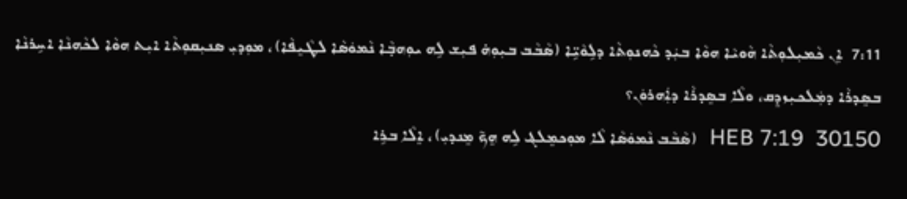7:11  ܐܸܢ ܟܵܡܝܼܠܘܼܬܵ‌ܐ ܗܵܘܝܵܐ ܗܘܵܐ ܒܝܲܕ ܟܵܗܢܘܼܬܵ‌ܐ ܕܠܹܘܵܝܹ̈ܐ (ܣܵܒܵܒ ܒܝܼܘܼܗ̇ ܦܝܼܫ ܠܹܗ ܝܘܼܗܒ݂ܵܐ ܢܵܡܘܿܣܵܐ ܠܛܵܝܸܦܵܐ)، ܡܘܼܕܝܼ ܣܢܝܼܩܘܼܬܵ‌ܐ ܐܝܼܬ ܗܘܵܐ ܠܟܵܗܢܵܐ ܐܚܹܪܢܵܐ ܒܣܸܕܪܵܐ ܕܡܲܠܟܝܼܙܕܸܩ، ܘܠܵܐ ܒܣܸܕܪܵܐ ܕܐܲܗܪܘܿܢ؟
30150  HEB 7:19  (ܣܵܒܵܒ ܢܵܡܘܿܣܵܐ ܠܵܐ ܡܘܼܟܡܸܠܔ ܠܹܗ ܗܸܟ̃ ܡܸܢܕܝܼ)، ܐܸܠܵܐ ܒܪܹܐ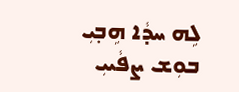ܠܹܗ ܚܕܵܐ ܗܹܒ݂ܝܼ ܒܘܼܫ ܨܦܵܝܝܼ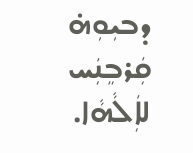ܕܒܝܼܘܼܗ̇ ܩܲܪܒܸܢܲܚ ܠܐܲܠܵܗܵܐ.